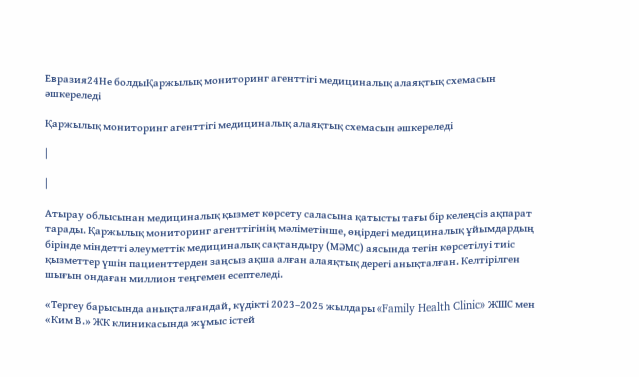Евразия24Не болдыҚаржылық мониторинг агенттігі медициналық алаяқтық схемасын әшкереледі

Қаржылық мониторинг агенттігі медициналық алаяқтық схемасын әшкереледі

|

|

Атырау облысынан медициналық қызмет көрсету саласына қатысты тағы бір келеңсіз ақпарат тарады. Қаржылық мониторинг агенттігінің мәліметінше, өңірдегі медициналық ұйымдардың бірінде міндетті әлеуметтік медициналық сақтандыру (МӘМС) аясында тегін көрсетілуі тиіс қызметтер үшін пациенттерден заңсыз ақша алған алаяқтық дерегі анықталған. Келтірілген шығын ондаған миллион теңгемен есептеледі.

«Тергеу барысында анықталғандай, күдікті 2023–2025 жылдары «Family Health Clinic» ЖШС мен «Ким В.» ЖК клиникасында жұмыс істей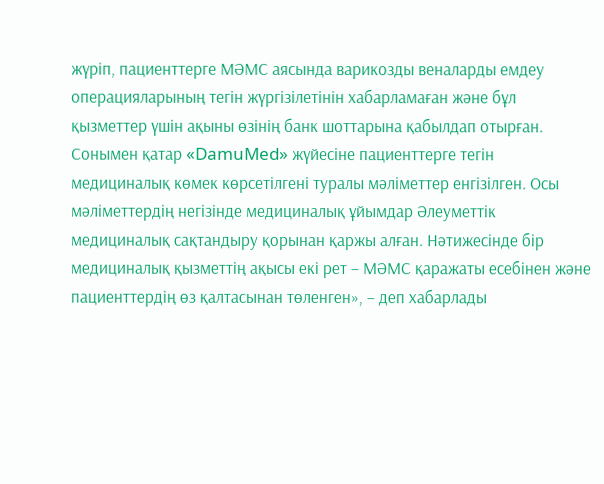жүріп, пациенттерге МӘМС аясында варикозды веналарды емдеу операцияларының тегін жүргізілетінін хабарламаған және бұл қызметтер үшін ақыны өзінің банк шоттарына қабылдап отырған. Сонымен қатар «DamuMed» жүйесіне пациенттерге тегін медициналық көмек көрсетілгені туралы мәліметтер енгізілген. Осы мәліметтердің негізінде медициналық ұйымдар Әлеуметтік медициналық сақтандыру қорынан қаржы алған. Нәтижесінде бір медициналық қызметтің ақысы екі рет – МӘМС қаражаты есебінен және пациенттердің өз қалтасынан төленген», – деп хабарлады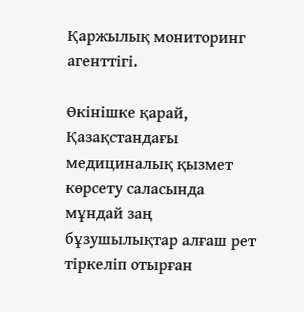Қаржылық мониторинг агенттігі.

Өкінішке қарай, Қазақстандағы медициналық қызмет көрсету саласында мұндай заң бұзушылықтар алғаш рет тіркеліп отырған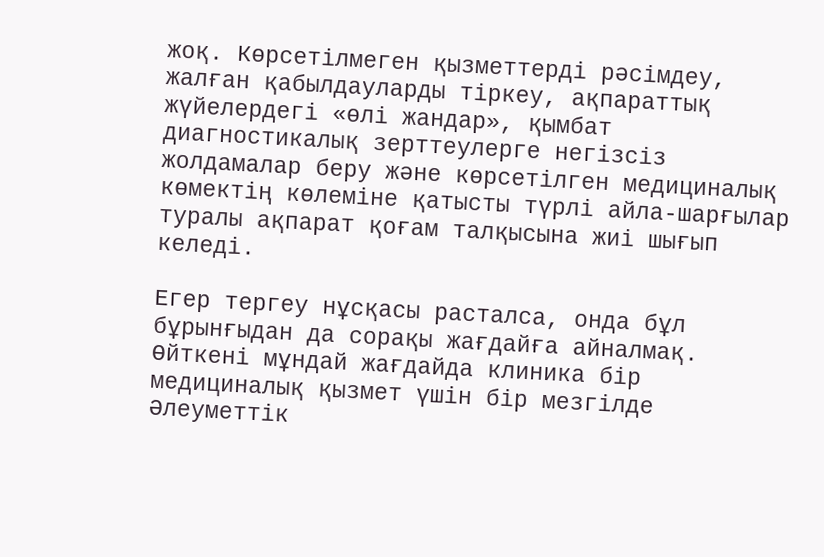жоқ. Көрсетілмеген қызметтерді рәсімдеу, жалған қабылдауларды тіркеу, ақпараттық жүйелердегі «өлі жандар», қымбат диагностикалық зерттеулерге негізсіз жолдамалар беру және көрсетілген медициналық көмектің көлеміне қатысты түрлі айла-шарғылар туралы ақпарат қоғам талқысына жиі шығып келеді.

Егер тергеу нұсқасы расталса, онда бұл бұрынғыдан да сорақы жағдайға айналмақ. Өйткені мұндай жағдайда клиника бір медициналық қызмет үшін бір мезгілде Әлеуметтік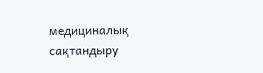медициналық сақтандыру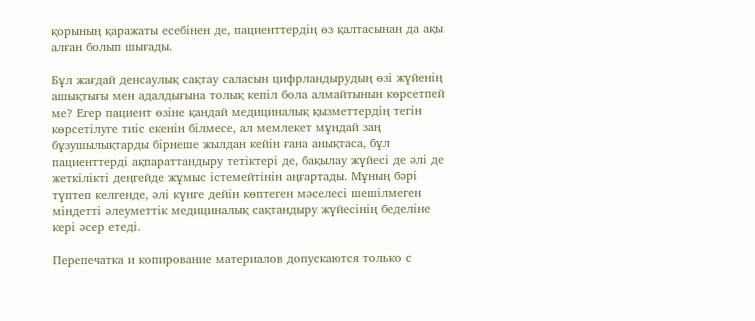қорының қаражаты есебінен де, пациенттердің өз қалтасынан да ақы алған болып шығады.

Бұл жағдай денсаулық сақтау саласын цифрландырудың өзі жүйенің ашықтығы мен адалдығына толық кепіл бола алмайтынын көрсетпей ме? Егер пациент өзіне қандай медициналық қызметтердің тегін көрсетілуге тиіс екенін білмесе, ал мемлекет мұндай заң бұзушылықтарды бірнеше жылдан кейін ғана анықтаса, бұл пациенттерді ақпараттандыру тетіктері де, бақылау жүйесі де әлі де жеткілікті деңгейде жұмыс істемейтінін аңғартады. Мұның бәрі түптеп келгенде, әлі күнге дейін көптеген мәселесі шешілмеген міндетті әлеуметтік медициналық сақтандыру жүйесінің беделіне кері әсер етеді.

Перепечатка и копирование материалов допускаются только с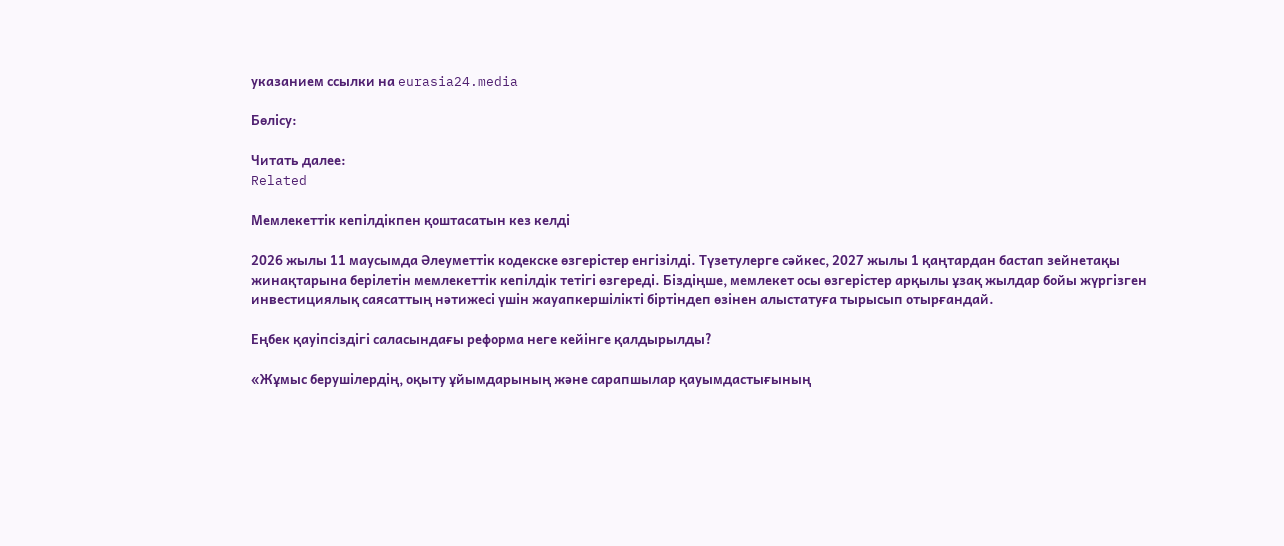указанием ссылки на eurasia24.media

Бөлісу:

Читать далее:
Related

Мемлекеттік кепілдікпен қоштасатын кез келді

2026 жылы 11 маусымда Әлеуметтік кодекске өзгерістер енгізілді. Түзетулерге сәйкес, 2027 жылы 1 қаңтардан бастап зейнетақы жинақтарына берілетін мемлекеттік кепілдік тетігі өзгереді. Біздіңше, мемлекет осы өзгерістер арқылы ұзақ жылдар бойы жүргізген инвестициялық саясаттың нәтижесі үшін жауапкершілікті біртіндеп өзінен алыстатуға тырысып отырғандай.

Еңбек қауіпсіздігі саласындағы реформа неге кейінге қалдырылды?

«Жұмыс берушілердің, оқыту ұйымдарының және сарапшылар қауымдастығының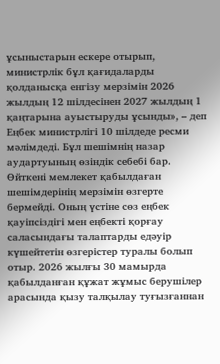ұсыныстарын ескере отырып, министрлік бұл қағидаларды қолданысқа енгізу мерзімін 2026 жылдың 12 шілдесінен 2027 жылдың 1 қаңтарына ауыстыруды ұсынды», – деп Еңбек министрлігі 10 шілдеде ресми мәлімдеді. Бұл шешімнің назар аудартуының өзіндік себебі бар. Өйткені мемлекет қабылдаған шешімдерінің мерзімін өзгерте бермейді. Оның үстіне сөз еңбек қауіпсіздігі мен еңбекті қорғау саласындағы талаптарды едәуір күшейтетін өзгерістер туралы болып отыр. 2026 жылғы 30 мамырда қабылданған құжат жұмыс берушілер арасында қызу талқылау туғызғаннан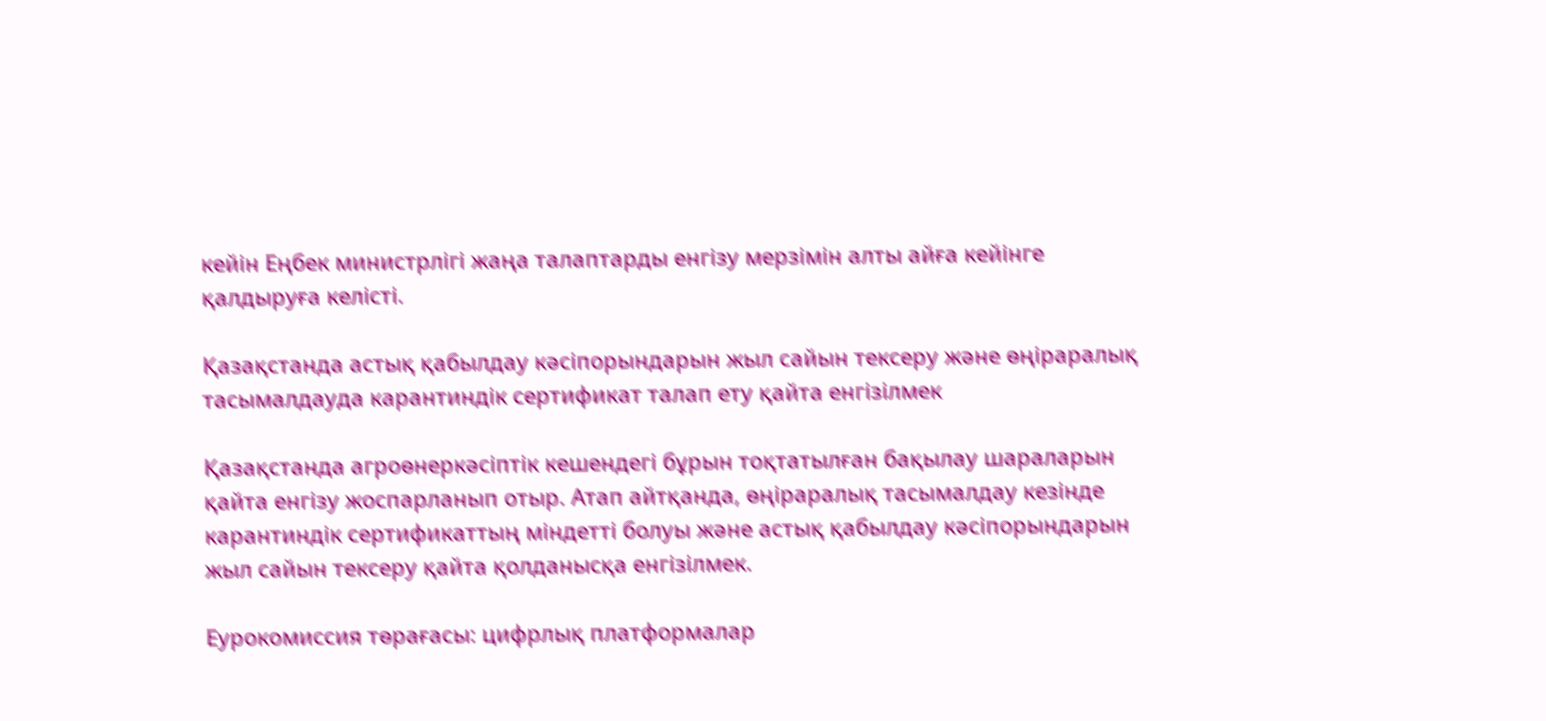кейін Еңбек министрлігі жаңа талаптарды енгізу мерзімін алты айға кейінге қалдыруға келісті.

Қазақстанда астық қабылдау кәсіпорындарын жыл сайын тексеру және өңіраралық тасымалдауда карантиндік сертификат талап ету қайта енгізілмек

Қазақстанда агроөнеркәсіптік кешендегі бұрын тоқтатылған бақылау шараларын қайта енгізу жоспарланып отыр. Атап айтқанда, өңіраралық тасымалдау кезінде карантиндік сертификаттың міндетті болуы және астық қабылдау кәсіпорындарын жыл сайын тексеру қайта қолданысқа енгізілмек.

Еурокомиссия төрағасы: цифрлық платформалар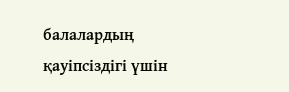балалардың қауіпсіздігі үшін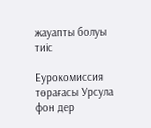жауапты болуы тиіс

Еурокомиссия төрағасы Урсула фон дер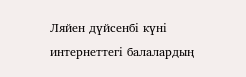Ляйен дүйсенбі күні интернеттегі балалардың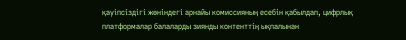қауіпсіздігі жөніндегі арнайы комиссияның есебін қабылдап, цифрлық платформалар балаларды зиянды контенттің ықпалынан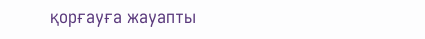қорғауға жауапты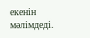екенін мәлімдеді.